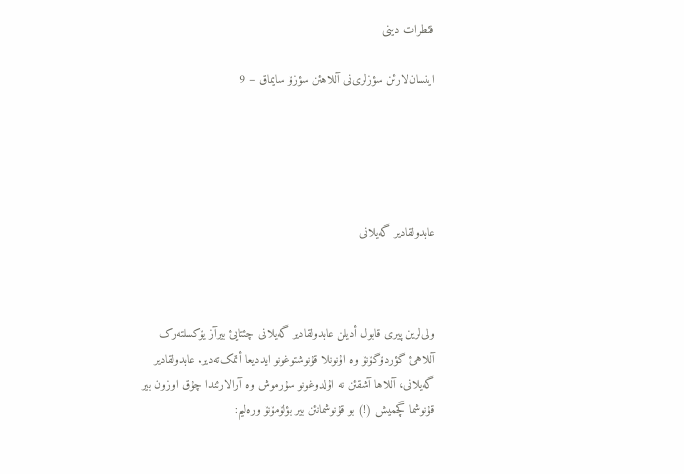فئطرات دینی

اینسان‌لارئن سؤزلری‌نی آللاهئن سؤزۆ سایماق – 9





عابدولقادیر گەیلانی



ولی‌لرین پیری قابول أدیلن عابدولقادیر گەیلانی چئتایئ بیرآز یۆکسلتەرک آللاهئ گؤردۆگۆنۆ وە اۇنونلا قۇنوشتوغونو ایددیعا أتمک‌تەدیر. عابدولقادیر گەیلانی، آللاها آشقئن نە اۇلدوغونو سۇرموش وە آرالارئندا چۇق اوزون بیر قۇنوشما گچمیش (!) بو قۇنوشمانئن بیر بؤلۆمۆنۆ ورەلیم: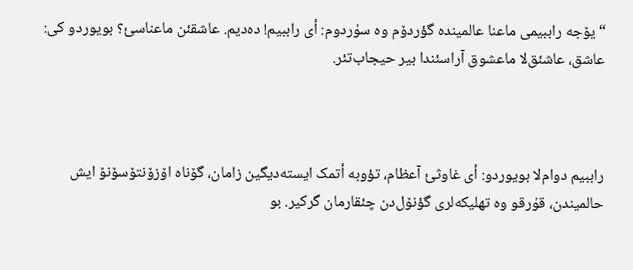“یۆجە راببیمی ماعنا عالمیندە گؤردۆم وە سۇردوم: أی راببیم! دەدیم. عاشقئن ماعناسئ؟ بویوردو کی: عاشق، عاشئق‌لا ماعشوق آراسئندا بیر حیجاب‌تئر.



راببیم دوام‌لا بویوردو: أی غاوثئ آعظام، تؤوبە أتمک ایستەدیگین زامان، گۆناە اۆزۆنتۆسۆنۆ ایش حالمیندن، قۇرقو وە تهلیکەلری گؤنۆل‌دن چئقارمان گرکیر. بو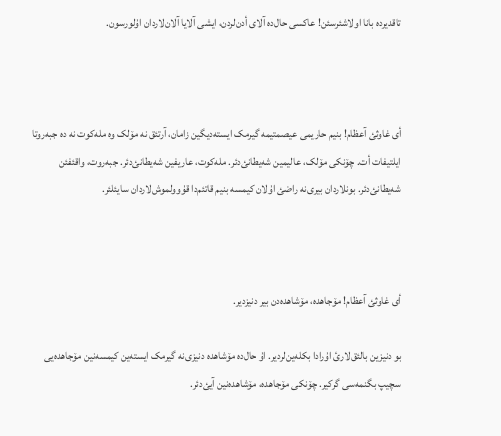تاقدیردە بانا اولاشئرسئن! عاکسی حال‌دە آلای أدن‌لردن، ایشی آلایا آلان‌لاردان اۇلورسون.



أی غاوثئ آعظام! بنیم حاریمی عیصمتیمە گیرمک ایستەدیگین زامان، آرتئق نە مۆلک وە ملەکوت نە دە جبەروتا ایلتیفات أت. چۆنکی مۆلک، عالیمین شەیطانئ‌دئر. ملەکوت، عاریفین شەیطانئ‌دئر. جبەروت، واقئفئن شەیطانئ‌دئر. بونلاردان بیری‌نە راضئ اۇلان کیمسە بنیم قاتئم‌دا قۇوولموش‌لاردان سایئلئر.



أی غاوثئ آعظام! مۆجاهدە، مۆشاهدەدن بیر دنیزدیر.

بو دنیزین بالئق‌لارئ اۇرادا بکلەین‌لردیر. اۇ حال‌دە مۆشاهدە دنیزی‌نە گیرمک ایستەین کیمسەنین مۆجاهدەیی سچیپ بگنمەسی گرکیر. چۆنکی مۆجاهدە، مۆشاهدەنین آیئ‌دئر.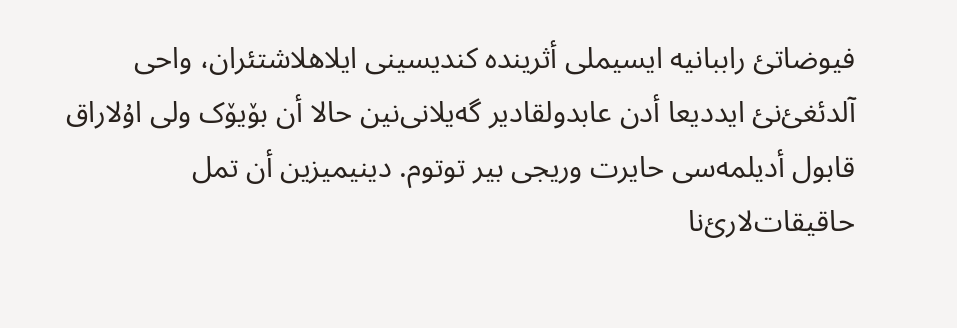فیوضاتئ راببانیە ایسیملی أثریندە کندیسینی ایلاهلاشتئران، واحی آلدئغئ‌نئ ایددیعا أدن عابدولقادیر گەیلانی‌نین حالا أن بۆیۆک ولی اۇلاراق قابول أدیلمەسی حایرت وریجی بیر توتوم. دینیمیزین أن تمل حاقیقات‌لارئ‌نا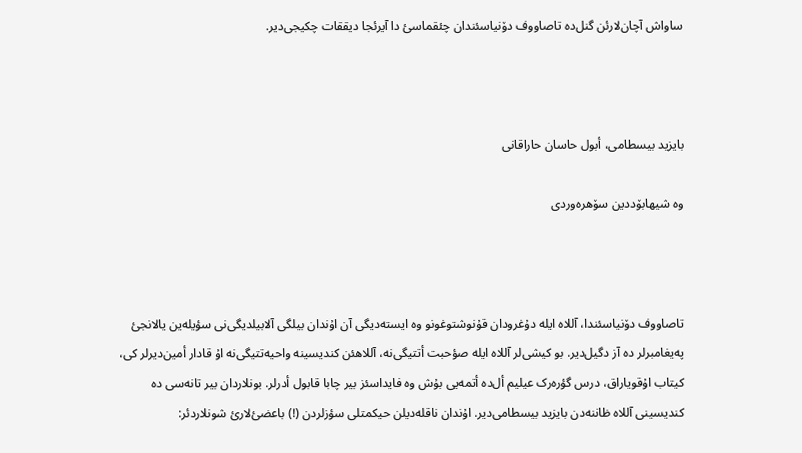ساواش آچان‌لارئن گنل‌دە تاصاووف دۆنیاسئندان چئقماسئ دا آیرئجا دیققات چکیجی‌دیر.



بایزید بیسطامی، أبول حاسان حاراقانی

وە شیهابۆددین سۆهرەوردی



تاصاووف دۆنیاسئندا، آللاە ایلە دۇغرودان قۇنوشتوغونو وە ایستەدیگی آن اۇندان بیلگی آلابیلدیگی‌نی سؤیلەین یالانجئ پەیغامبرلر دە آز دگیل‌دیر. بو کیشی‌لر آللاە ایلە صؤحبت أتتیگی‌نە، آللاهئن کندیسینە واحیەتتیگی‌نە اۇ قادار أمین‌دیرلر کی، کیتاب اۇقویاراق، درس گؤرەرک عیلیم أل‌دە أتمەیی بۇش وە فایداسئز بیر چابا قابول أدرلر. بونلاردان بیر تانەسی دە کندیسینی آللاە ظاننەدن بایزید بیسطامی‌دیر. اۇندان ناقلەدیلن حیکمتلی سؤزلردن (!) باعضئ‌لارئ شونلاردئر: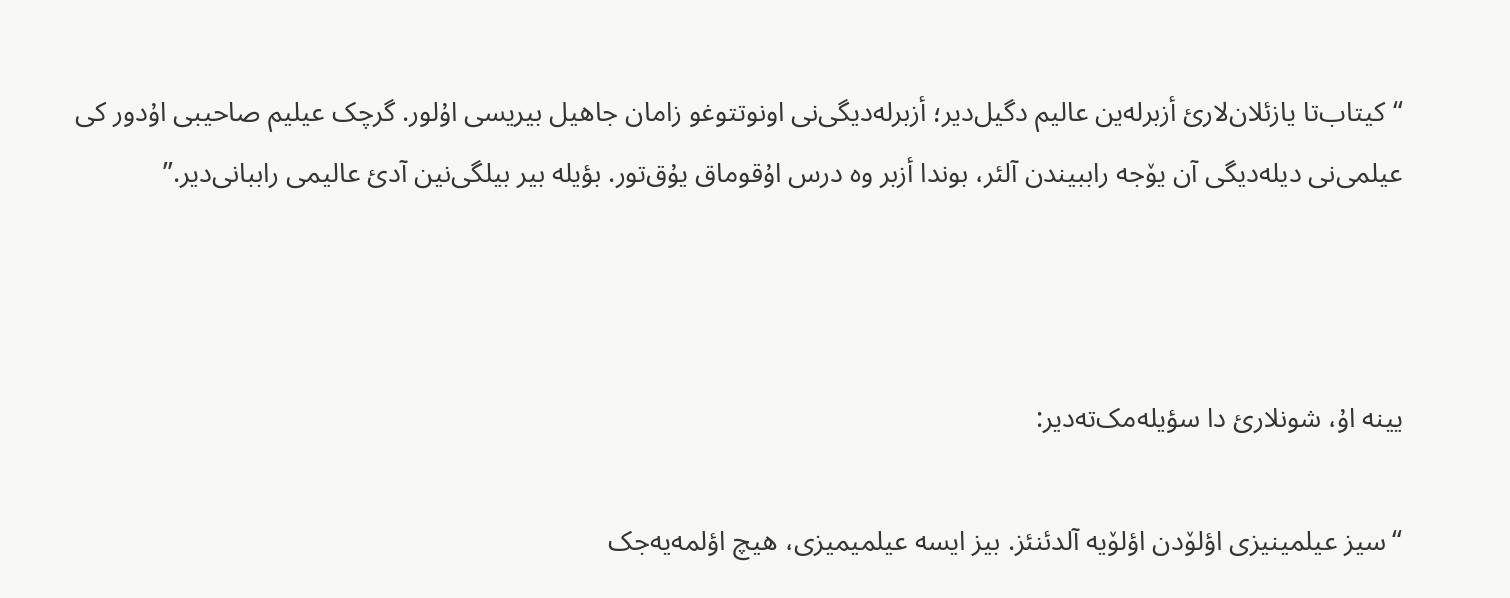“کیتاب‌تا یازئلان‌لارئ أزبرلەین عالیم دگیل‌دیر؛ أزبرلەدیگی‌نی اونوتتوغو زامان جاهیل بیریسی اۇلور. گرچک عیلیم صاحیبی اۇدور کی عیلمی‌نی دیلەدیگی آن یۆجە راببیندن آلئر، بوندا أزبر وە درس اۇقوماق یۇق‌تور. بؤیلە بیر بیلگی‌نین آدئ عالیمی راببانی‌دیر.”



یینە اۇ، شونلارئ دا سؤیلەمک‌تەدیر:

“سیز عیلمینیزی اؤلۆدن اؤلۆیە آلدئنئز. بیز ایسە عیلمیمیزی، هیچ اؤلمەیەجک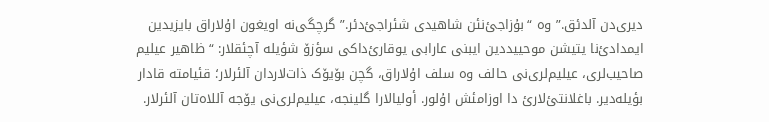دیری‌دن آلدئق.” وە “بۇزاجئ‌نئن شاهیدی شئراجئ‌دئر.” گرچگی‌نە اویغون اۇلاراق بایزیدین ایمدادئ‌نا یتیشن موحییددین ایبنی عارابی یوقارئ‌داکی سؤزۆ شؤیلە آچئقلار: “ظاهیر عیلیم صاحیب‌لری، عیلیم‌لری‌نی حالف وە سلف اۇلاراق، گچن بۆیۆک ذات‌لاردان آلئرلار؛ قئیامتە قادار بؤیلەدیر. باغلانتئ‌لارئ دا اوزامئش اۇلور. أولیالارا گلینجە، عیلیم‌لری‌نی یۆجە آللاەتان آلئرلار.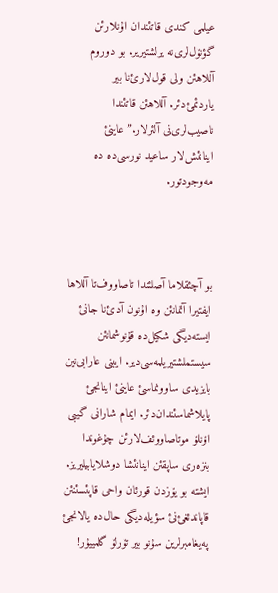عیلمی کندی قاتئندان اۇنلارئن گؤنۆل‌لری‌نە یرلشتیریر. بو دوروم آللاهئن ولی قول‌لارئ‌نا بیر یاردئمئ‌دئر. آللاهئن قاتئندا ناصیب‌لری‌نی آلئرلار.” عاینئ اینانئش‌لار ساعید نورسی‌دە دە مەوجودتور.



بو آچئقلاما آصلئندا تاصاووف‌تا آللاها ایفتیرا آتمانئن وە اۇنون آدئ‌نا جانئ ایستەدیگی شکیل‌دە قۇنوشمانئن سیستملشتیریلمەسی‌دیر. ایبنی عارابی‌نین بایزیدی ساوونماسئ عاینئ اینانجئ پایلاشماسئندان‌دئر. ایمام شارانی گیبی اۆنلۆ موتاصاووئف‌لارئن چۇغوندا بنزەری ساپقئن اینانئشا دوشلایابیلیریز. ایشتە بو یۆزدن قورئان واحی قاپئسئنئن قاپاندئغئ‌نئ سؤیلەدیگی حال‌دە یالانجئ پەیغامبرلرین سۇنو بیر تۆرلۆ گلمییۇر!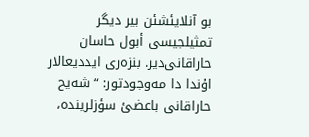بو آنلایئشئن بیر دیگر تمثیلجیسی أبول حاسان حاراقانی‌دیر. بنزەری ایددیعالار اۇندا دا مەوجودتور: “شەیح حاراقانی باعضئ سؤزلریندە،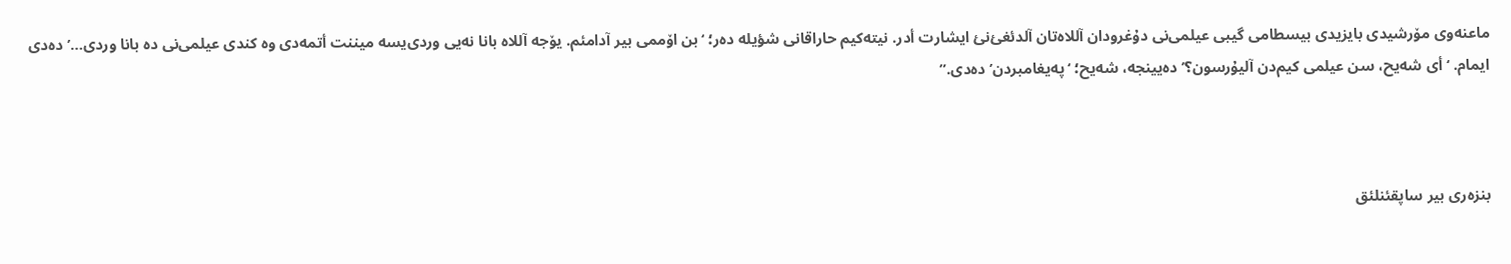ماعنەوی مۆرشیدی بایزیدی بیسطامی گیبی عیلمی‌نی دۇغرودان آللاەتان آلدئغئ‌نئ ایشارت أدر. نیتەکیم حاراقانی شؤیلە دەر؛ ‘بن اۆممی بیر آدامئم. یۆجە آللاە بانا نەیی وردی‌یسە میننت أتمەدی وە کندی عیلمی‌نی دە بانا وردی…’ دەدی ایمام. ‘أی شەیح، سن عیلمی کیم‌دن آلیۇرسون؟’ دەیینجە، شەیح؛ ‘پەیغامبردن’ دەدی.”



بنزەری بیر ساپقئنلئق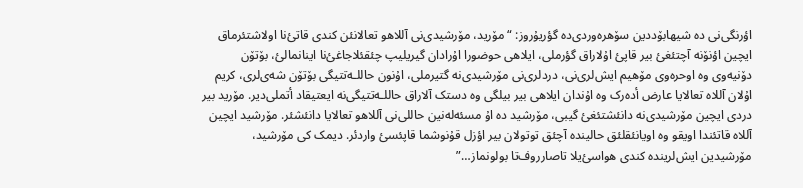اؤرنگی‌نی دە شیهابۆددین سۆهرەوردی‌دە گؤریۇروز: “مۆرید، مۆرشیدی‌نی آللاهو تعالانئن کندی قاتئ‌نا اولاشتئرماق ایچین اؤنۆنە آچتئغئ بیر قاپئ اۇلاراق گؤرملی، ایلاهی حوضورا اۇرادان گیریلیپ چئقئلاجاغئ‌نا اینانمالئ، بۆتۆن دۆنیەوی وە اوحرەوی مۆهیم ایش‌لری‌نی، دردلری‌نی مۆرشیدی‌نە گتیرملی، اۇنون حاللـەتتیگی بۆتۆن شەی‌لری، کریم اۇلان آللاە تعالایا عارض أدەرک وە اۇندان ایلاهی بیر بیلگی وە دستک آلاراق حاللـەتتیگی‌نە ایعتیقاد أتملی‌دیر. مۆرید بیر دردی ایچین مۆرشیدی‌نە دانئشتئغئ گیبی، مۆرشید دە اۇ مسئەلەنین حاللی‌نی آللاهو تعالایا دانئشئر. مۆرشید ایچین آللاە قاتئندا اویقو وە اویانئقلئق حالیندە آچئق توتولان بیر اؤزل قۇنوشما قاپئسئ واردئر. دیمک کی مۆرشید، مۆرشیدین ایش‌لریندە کندی هواسئ‌یلا تاصارروف‌تا بولونماز…”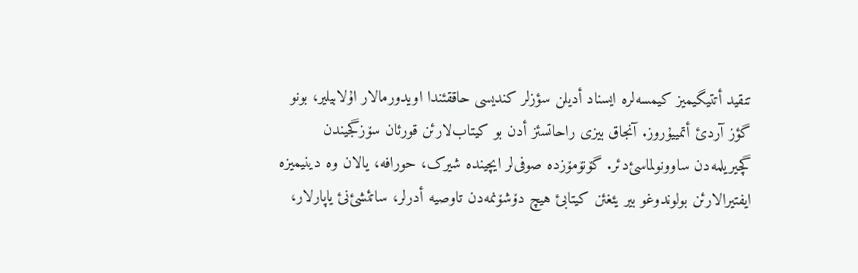تنقید أتتیگیمیز کیمسەلرە ایسناد أدیلن سؤزلر کندیسی حاققئندا اویدورمالار اۇلابیلیر، بونو گؤز آردئ أتمییۇروز. آنجاق بیزی راحاتسئز أدن بو کیتاب‌لارئن قورئان سۆزگجیندن گچیریلمەدن ساوونولماسئ‌دئر. گۆنۆمۆزدە صوفی‌لر ایچیندە شیرک، حورافە، یالان وە دینیمیزە ایفتیرالارئن بولوندوغو بیر یئغئن کیتابئ هیچ دۆشۆنمەدن تاوصیە أدرلر، ساتئشئ‌نئ یاپارلار،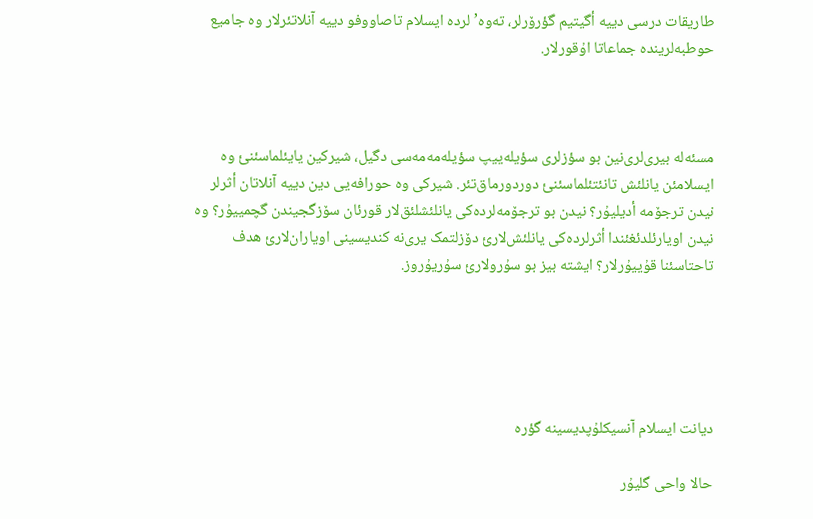طاریقات درسی دییە أگیتیم گؤرۆرلر، تەوە’لردە ایسلام تاصاووفو دییە آنلاتئرلار وە جامیع حوطبەلریندە جماعاتا اۇقورلار.



مسئەلە بیری‌لری‌نین بو سؤزلری سؤیلەییپ سؤیلەمەمەسی دگیل، شیرکین یایئلماسئنئ وە ایسلامئن یانلئش تانئتئلماسئنئ دوردورماق‌تئر. شیرکی وە حورافەیی دین دییە آنلاتان أثرلر نیدن ترجۆمە أدیلیۇر؟ نیدن بو ترجۆمەلردەکی یانلئشلئق‌لار قورئان سۆزگجیندن گچمییۇر؟ وە نیدن اویارئلدئغئندا أثرلردەکی یانلئش‌لارئ دۆزلتمک یری‌نە کندیسینی اویاران‌لارئ هدف تاحتاسئنا قۇییۇرلار؟ ایشتە بیز بو سۇرولارئ سۇریۇروز.





دیانت ایسلام آنسیکلۇپدیسینە گؤرە

حالا واحی گلیۇر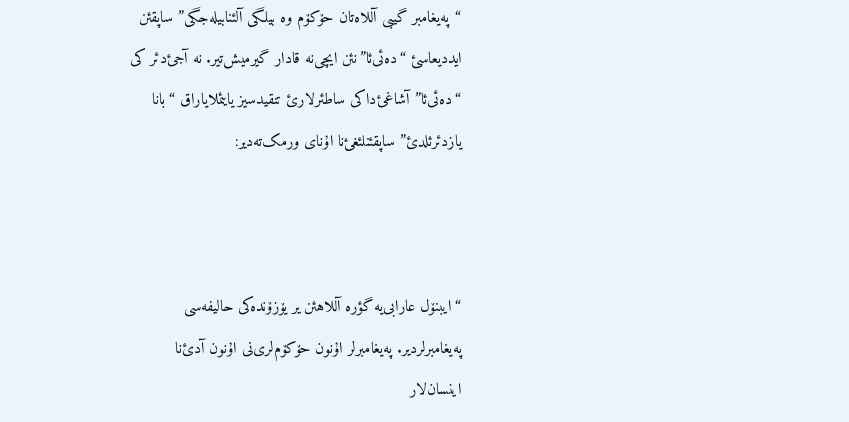“پەیغامبر گیبی آللاەتان حۆکۆم وە بیلگی آلئنابیلەجگی” ساپقئن ایددیعاسئ “دەئی‌ئا”نئن ایچی‌نە قادار گیرمیش‌تیر. نە آجئ‌دئر کی “دەئی‌ئا” آشاغئ‌داکی ساطئرلارئ تنقیدسیز یایئملایاراق “بانا یازدئرئلدئ” ساپقئنلئغئ‌نا اۇنای ورمک‌تەدیر:



“ایبنۆل عارابی‌یە گؤرە آللاهئن یر یۆزۆندەکی حالیفەسی پەیغامبرلردیر. پەیغامبرلر اۇنون حۆکۆم‌لری‌نی اۇنون آدئ‌نا اینسان‌لار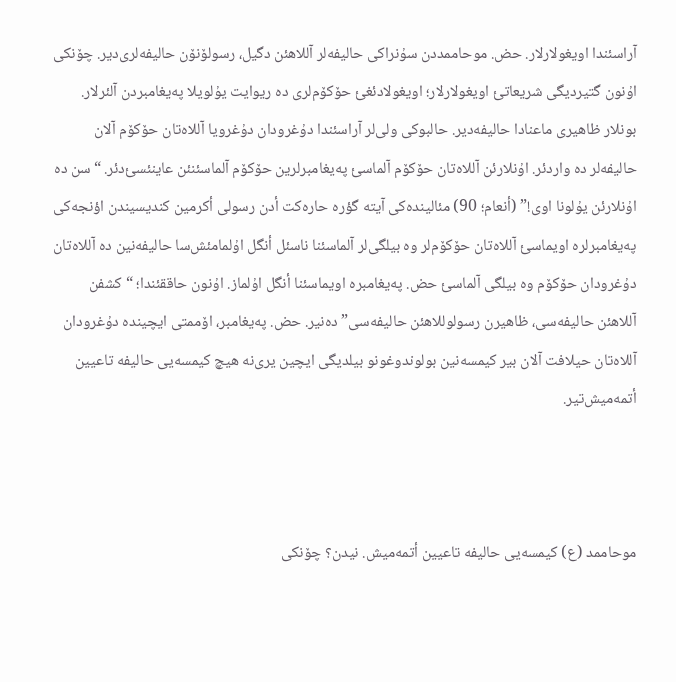آراسئندا اویغولارلار. حض. موحاممددن سۇنراکی حالیفەلر آللاهئن دگیل، رسولۆنۆن حالیفەلری‌دیر. چۆنکی اۇنون گتیردیگی شریعاتئ اویغولارلار؛ اویغولادئغئ حۆکۆم‌لری دە ریوایت یۇلویلا پەیغامبردن آلئرلار. بونلار ظاهیری ماعنادا حالیفەدیر. حالبوکی ولی‌لر آراسئندا دۇغرودان دۇغرویا آللاەتان حۆکۆم آلان حالیفەلر دە واردئر. اۇنلارئن آللاەتان حۆکۆم آلماسئ پەیغامبرلرین حۆکۆم آلماسئنئن عاینئسئ‌دئر. “سن دە اۇنلارئن یۇلونا اوی!” (أنعام؛ 90) مئالیندەکی آیتە گؤرە حارەکت أدن رسولی أکرمین کندیسیندن اؤنجەکی پەیغامبرلرە اویماسئ آللاەتان حۆکۆم‌لر وە بیلگی‌لر آلماسئنا ناسئل أنگل اۇلمامئش‌سا حالیفەنین دە آللاەتان دۇغرودان حۆکۆم وە بیلگی آلماسئ حض. پەیغامبرە اویماسئنا أنگل اۇلماز. اۇنون حاققئندا؛ “کشفن آللاهئن حالیفەسی، ظاهیرن رسولوللاهئن حالیفەسی” دەنیر. حض. پەیغامبر، اۆممتی ایچیندە دۇغرودان آللاەتان حیلافت آلان بیر کیمسەنین بولوندوغونو بیلدیگی ایچین یری‌نە هیچ کیمسەیی حالیفە تاعیین أتمەمیش‌تیر.



موحاممد (ع) کیمسەیی حالیفە تاعیین أتمەمیش. نیدن؟ چۆنکی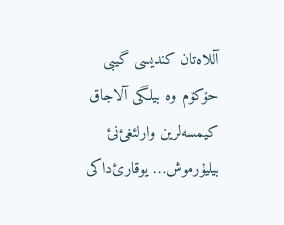آللاەتان کندیسی گیبی حۆکۆم وە بیلگی آلاجاق کیمسەلرین وارلئغئ‌نئ بیلیۇرموش… یوقارئ‌داکی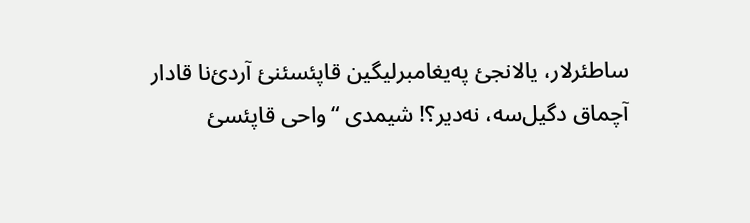ساطئرلار، یالانجئ پەیغامبرلیگین قاپئسئنئ آردئ‌نا قادار آچماق دگیل‌سە، نەدیر؟! شیمدی “واحی قاپئسئ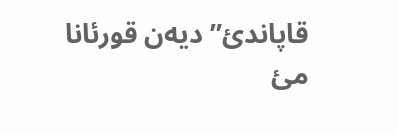قاپاندئ” دیەن قورئانا مئ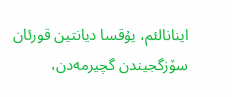اینانالئم، یۇقسا دیانتین قورئان سۆزگجیندن گچیرمەدن،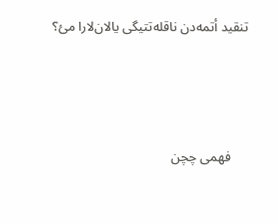تنقید أتمەدن ناقلەتتیگی یالان‌لارا مئ؟



     فهمی چچن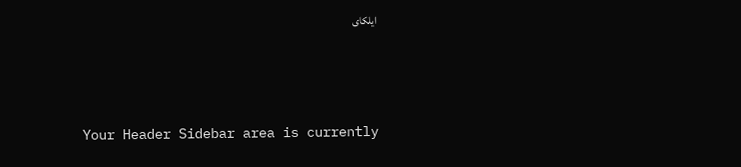ایلکای



Your Header Sidebar area is currently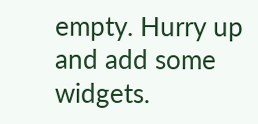empty. Hurry up and add some widgets.